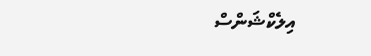އިލެކްޝަންސް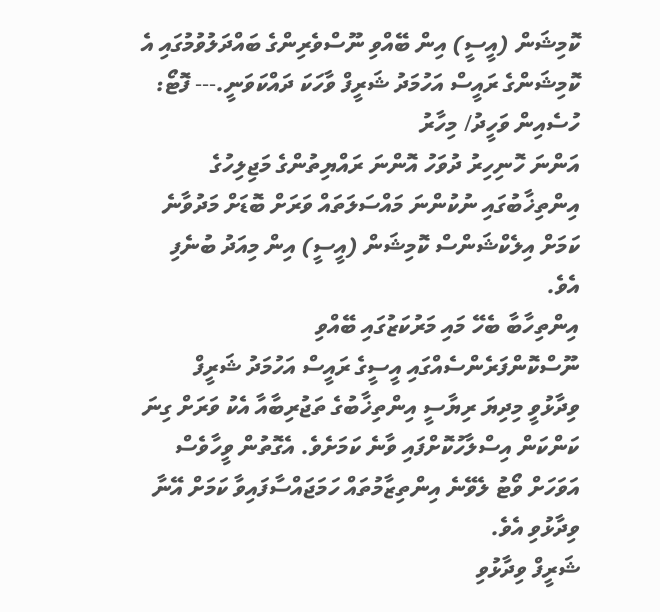ކޮމިޝަން (އީސީ) އިން ބޭއްވި ނޫސްވެރިންގެ ބައްދަލުވުމުގައި އެ ކޮމިޝަންގެ ރައީސް އަހުމަދު ޝަރީފް ވާހަކަ ދައްކަވަނީ.--- ފޮޓޯ: ހުސެއިން ވަހީދު/ މިހާރު
އަންނަ ހޮނިހިރު ދުވަހު އޮންނަ ރައްޔިތުންގެ މަޖިލިހުގެ އިންތިޚާބުގައި ނުކުންނަ މައްސަލަތައް ވަރަށް ބޮޑަށް މަދުވާނެ ކަމަށް އިލެކްޝަންސް ކޮމިޝަން (އީސީ) އިން މިއަދު ބުނެފި އެވެ.
އިންތިހާބާ ބެހޭ މައި މަރުކަޒުގައި ބޭއްވި ނޫސްކޮންފަރެންސެއްގައި އީސީގެ ރައީސް އަހުމަދު ޝަރީފް ވިދާޅުވީ މިދިޔަ ރިޔާސީ އިންތިޚާބުގެ ތަޖުރިބާއާ އެކު ވަރަށް ގިނަ ކަންކަން އިސްލާހުކޮށްފައި ވާނެ ކަމަށެވެ. އެގޮތުން ވީހާވެސް އަވަހަށް ވޯޓު ލެވޭނެ އިންތިޒާމުތައް ހަމަޖައްސާފައިވާ ކަމަށް އޭނާ ވިދާޅުވި އެވެ.
ޝަރީފް ވިދާޅުވި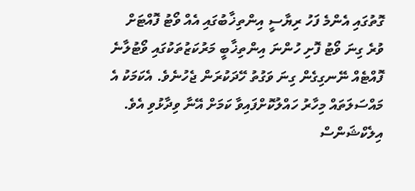ގޮތުގައި އެންމެ ފަހު ރިޔާސީ އިންތިޚާބުގައި އެއް ވޯޓު ފޮއްޓަށް ވުރެ ގިނަ ވޯޓު ފޮށި ހުންނަ އިންތިޚާބީ މަރުކަޒުތަކުގައި ވޯޓުލާނެ ފޮއްޓެއް ނޭނގިގެން ގިނަ ވަގުތު ހޭދަކުރަން ޖެހުނެވެ. އެކަމަކު އެ މައްސަލަތައް މިހާރު ހައްލުކޮށްފައިވާ ކަމަށް އޭނާ ވިދާޅުވި އެވެ.
އިލެކްޝަންސް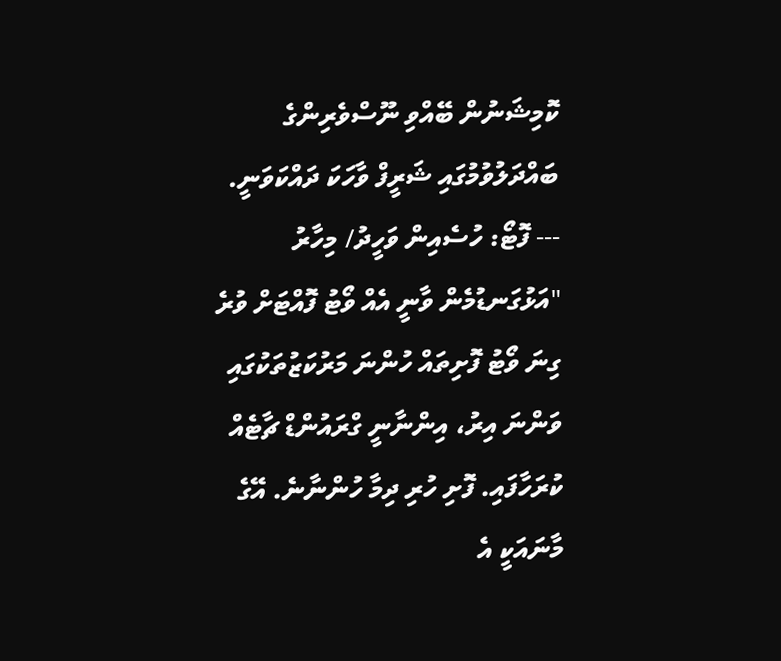ކޮމިޝަނުން ބޭއްވި ނޫސްވެރިންގެ ބައްދަލުވުމުގައި ޝަރީފް ވާހަކަ ދައްކަވަނީ. --- ފޮޓޯ: ހުސެއިން ވަހީދު/ މިހާރު
"އަޅުގަނޑުމެން ވާނީ އެއް ވޯޓު ފޮއްޓަށް ވުރެ ގިނަ ވޯޓު ފޮށިތައް ހުންނަ މަރުކަޒުތަކުގައި ވަންނަ އިރު، އިންނާނީ ގްރައުންޑް ޗާޓެއް ކުރަހާފައި. ފޮށި ހުރި ދިމާ ހުންނާނެ. އޭގެ މާނައަކީ އެ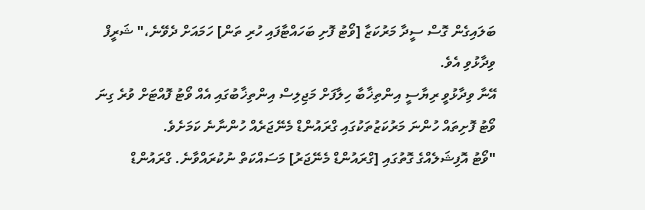ބަލައިގެން ގޮސް ސީދާ މަރުކަޒާ [ވޯޓު ފޮށި ބަހައްޓާފައި ހުރި ތަން] ހަމައަށް ދެވޭނެ،" ޝަރީފް ވިދާޅުވި އެވެ.
އޭނާ ވިދާޅުވީ ރިޔާސީ އިންތިޚާބާ ހިލާފަށް މަޖިލިސް އިންތިޚާބުގައި އެއް ވޯޓު ފޮއްޓަށް ވުރެ ގިނަ ވޯޓު ފޮށިތައް ހުންނަ މަރުކަޒުތަކުގައި ގްރައުންޑް މެނޭޖަރެއް ހުންނާނެ ކަމަށެވެ.
"ވޯޓު އޮފިޝަލެއްގެ ގޮތުގައި [ގްރައުންޑް މެނޭޖަރު] މަސައްކަތް ނުކުރައްވާނެ. ގްރައުންޑް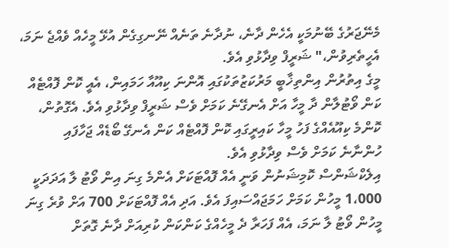މެނޭޖަރުގެ ބޭނުމަކީ އެހެން ދާނެ، ނުދާނެ ތަނެއް ނޭނގިގެން އުޅޭ މީހެއް ވެއްޖެ ނަމަ، އެހީތެރިވުން،" ޝަރީފް ވިދާޅުވި އެވެ.
މީގެ އިތުރުން އިންތިޚާބީ މަރުކަޒުތަކުގައި އޮންނަ ކިއޫއާ ހަމައިން، އެއީ ކޮން ފޮއްޓެއް ކަން ވޯޓުލާން ދާ މީހާ އަށް އެނގޭނެ ކަމަށް ވެސް ޝަރީފް ވިދާޅުވި އެވެ. އެގޮތުން، ކޮންމެ ކިއޫއެއްގެ ފަހު މީހާ ކައިރީގައި ކޮން ފޮއްޓެއް ކަން އެނގޭ ބޯޑެއް ޖަހާފައި ހުންނާނެ ކަމަށް ވެސް ވިދާޅުވި އެވެ.
އިލެކްޝަންސް ކޮމިޝަނުން ވަނީ އެއް ފޮއްޓަކަށް އެންމެ ގިނަ އިން ވޯޓު ލާ އަދަދަކީ 1،000 މީހުން ކަމަށް ހަމަޖައްސައިފަ އެވެ. އަދި އެއް ފޮއްޓަކަށް 700 އަށް ވުރެ ގިނަ މީހުން ވޯޓު ލާ ނަމަ، އެއް ފަހަރާ ދެ މީހެއްގެ ކަންކަން ކުރިއަށް ދާނެ ގޮތަށް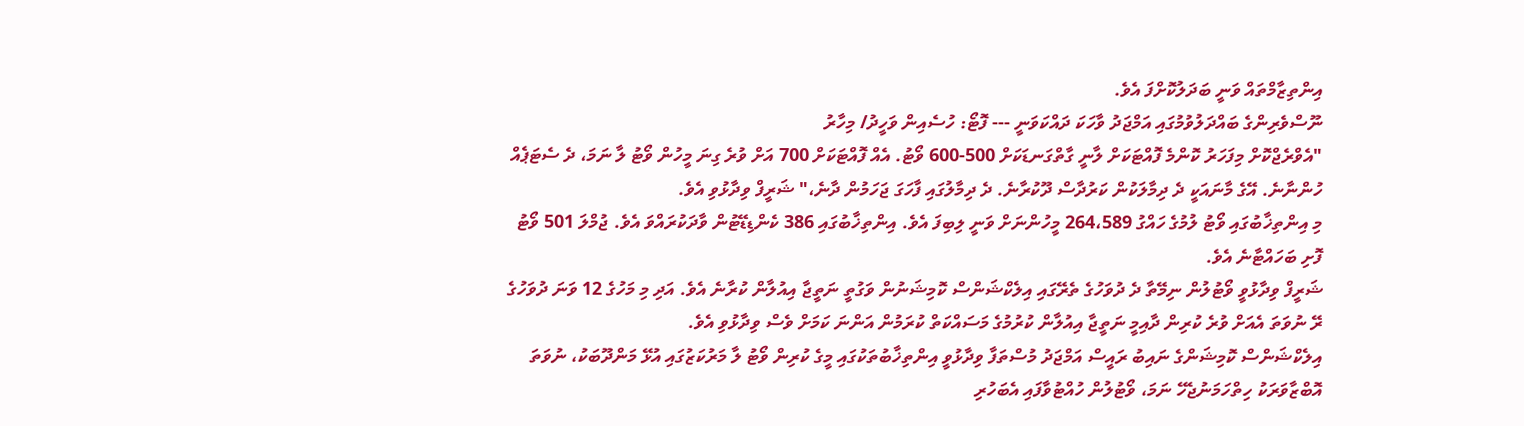އިންތިޒާމްތައް ވަނީ ބަދަލުކޮށްފަ އެވެ.
ނޫސްވެރިންގެ ބައްދަލުވުމުގައި އަމްޖަދު ވާހަކަ ދައްކަވަނީ --- ފޮޓޯ: ހުސެއިން ވަހީދު/ މިހާރު
"އެވްރެޖްކޮށް މިފަހަރު ކޮންމެ ފޮއްޓަކަށް ލާނީ ގާތްގަނޑަކަށް 500-600 ވޯޓު. އެއް ފޮއްޓަކަށް 700 އަށް ވުރެ ގިނަ މީހުން ވޯޓު ލާ ނަމަ، ދެ ސެޓަޕެއް ހުންނާނެ. އޭގެ މާނައަކީ ދެ ދިމާލަކުން ކަރުދާސް ދޫކުރާނެ. ދެ ދިމާލުގައި ފާހަގަ ޖަހަމުން ދާނެ،" ޝަރީފް ވިދާޅުވި އެވެ.
މި އިންތިޚާބުގައި ވޯޓު ލުމުގެ ހައްގު 264،589 މީހުންނަށް ވަނީ ލިބިފަ އެވެ. އިންތިޚާބުގައި 386 ކެންޑިޑޭޓުން ވާދަކުރައްވަ އެވެ. ޖުމްލަ 501 ވޯޓު ފޮށި ބަހައްޓާނެ އެވެ.
ޝަރީފް ވިދާޅުވީ ވޯޓުލުން ނިމޭތާ ދެ ދުވަހުގެ ތެރޭގައި އިލެކްޝަންސް ކޮމިޝަނުން ވަގުތީ ނަތީޖާ އިއުލާން ކުރާނެ އެވެ. އަދި މި މަހުގެ 12 ވަނަ ދުވަހުގެ ރޭ ނުވަތަ އެއަށް ވުރެ ކުރިން ދާއިމީ ނަތީޖާ އިއުލާން ކުރުމުގެ މަސައްކަތް ކުރަމުން އަންނަ ކަމަށް ވެސް ވިދާޅުވި އެވެ.
އިލެކްޝަންސް ކޮމިޝަންގެ ނައިބު ރައީސް އަމްޖަދު މުސްތަފާ ވިދާޅުވީ އިންތިޚާބުތަކުގައި މީގެ ކުރިން ވޯޓު ލާ މަރުކަޒުގައި އުޅޭ މަންދޫބަކު، ނުވަތަ އޮބްޒާވަރަކު ހިތްހަމަނުޖެހޭ ނަމަ، ވޯޓުލުން ހުއްޓުވާފައި އެބަހުރި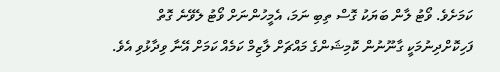ކަމަށެވެ. ވޯޓު ލާން ބަޔަކު ގޮސް ތިބި ނަމަ، އެމީހުންނަށް ވޯޓު ލެވޭނެ ގޮތް ފަހިކޮށްދިނުމަކީ ގާނޫނުން ކޮމިޝަންގެ މައްޗަށް ލާޒިމް ކަމެއް ކަމަށް އޭނާ ވިދާޅުވި އެވެ.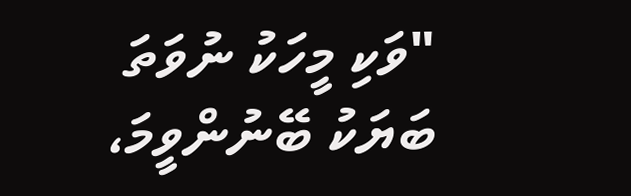"ވަކި މީހަކު ނުވަތަ ބަޔަކު ބޭނުންވީމަ،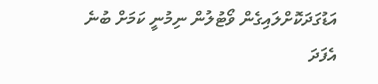އަޑުގަދަކޮށްލައިގެން ވޯޓުލުން ނިމުނީ ކަމަށް ބުނެ އެފަދަ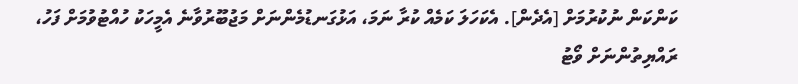ކަންކަން ނުކުރުމަށް [އެދެން]. އެކަހަލަ ކަމެއް ކުރާ ނަމަ، އަޅުގަނޑުމެންނަށް މަޖުބޫރުވާނެ އެމީހަކު ހުއްޓުވުމަށް ފަހު، ރައްޔިތުންނަށް ވޯޓު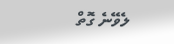ލެވޭނެ ގޮތް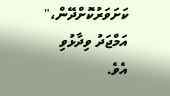ކަށަވަރުކޮށްދޭން،" އަމްޖަދު ވިދާޅުވި އެވެ.